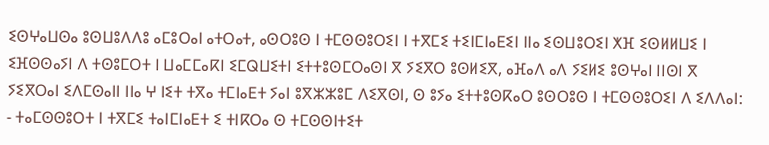ⵉⵙⵖⴰⵡⵙⴰ ⵓⵙⵡⵓⴷⴷⵓ ⴰⵎⵓⵔⴰⵏ ⴰⵜⵔⴰⵜ, ⴰⵙⵔⵓⵙ ⵏ ⵜⵎⵙⵙⵓⵔⵉⵏ ⵏ ⵜⴳⵎⵉ ⵜⵉⵏⵎⵏⴰⴹⵉⵏ ⵏⵏⴰ ⵉⵙⵡⵓⵔⵉⵏ ⵅⴼ ⵉⵙⵍⵍⵡⵉ ⵏ ⵉⴼⵙⵙⴰⵢⵏ ⴷ ⵜⵙⵓⵎⵔⵜ ⵏ ⵡⴰⵎⵎⴰⴽⵏ ⵉⵎⵕⵡⵉⵜⵏ ⵉⵜⵜⵓⵙⵎⵔⴰⵙⵏ ⴳ ⵢⵉⴳⵔ ⵓⵙⵍⵉⴳ, ⴰⴼⴰⴷ ⴰⴷ ⵢⵉⵍⵉ ⵓⵙⵖⴰⵏ ⵏⵏⵙⵏ ⴳ ⵢⵉⴳⵔⴰⵏ ⵉⴷⵎⵙⴰⵏⵏ ⵏⵏⴰ ⵖ ⵏⵉⵜ ⵜⴳⴰ ⵜⵎⵏⴰⴹⵜ ⵢⴰⵏ ⵓⴳⵣⵣⵓⵎ ⴷⵉⴳⵙⵏ, ⵙ ⵓⵢⴰ ⵉⵜⵜⵓⵙⴽⴰⵔ ⵓⵙⵔⵓⵙ ⵏ ⵜⵎⵙⵙⵓⵔⵉⵏ ⴷ ⵉⴷⴷⴰⵏ:
- ⵜⴰⵎⵙⵙⵓⵔⵜ ⵏ ⵜⴳⵎⵉ ⵜⴰⵏⵎⵏⴰⴹⵜ ⵉ ⵜⵏⴽⵔⴰ ⵙ ⵜⵎⵙⵙⵏⵜⵉⵜ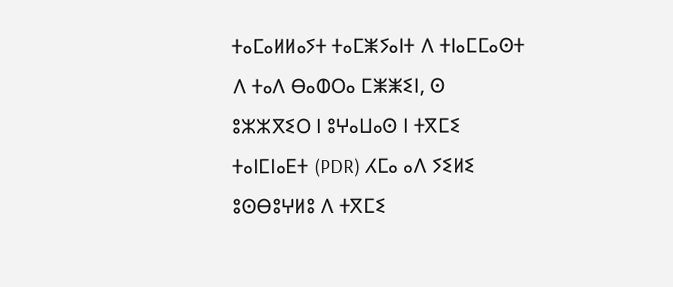ⵜⴰⵎⴰⵍⵍⴰⵢⵜ ⵜⴰⵎⵥⵢⴰⵏⵜ ⴷ ⵜⵏⴰⵎⵎⴰⵙⵜ ⴷ ⵜⴰⴷ ⴱⴰⵀⵔⴰ ⵎⵥⵥⵉⵏ, ⵙ ⵓⵣⵣⴳⵉⵔ ⵏ ⵓⵖⴰⵡⴰⵙ ⵏ ⵜⴳⵎⵉ ⵜⴰⵏⵎⵏⴰⴹⵜ (PDR) ⵃⵎⴰ ⴰⴷ ⵢⵉⵍⵉ ⵓⵙⴱⵓⵖⵍⵓ ⴷ ⵜⴳⵎⵉ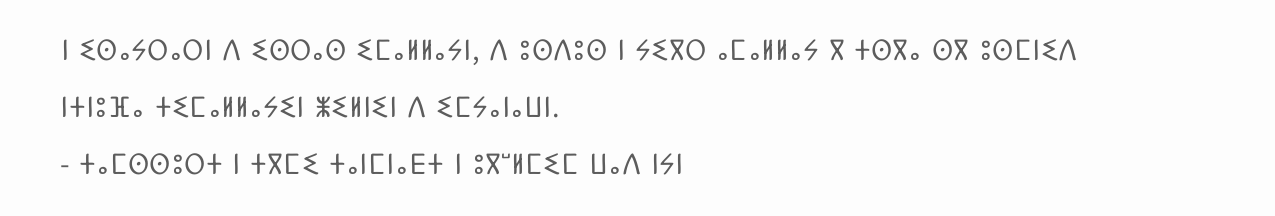ⵏ ⵉⵙⴰⵢⵔⴰⵔⵏ ⴷ ⵉⵙⵔⴰⵙ ⵉⵎⴰⵍⵍⴰⵢⵏ, ⴷ ⵓⵙⴷⵓⵙ ⵏ ⵢⵉⴳⵔ ⴰⵎⴰⵍⵍⴰⵢ ⴳ ⵜⵙⴳⴰ ⵙⴳ ⵓⵙⵎⵏⵉⴷ ⵏⵜⵏⵓⴼⴰ ⵜⵉⵎⴰⵍⵍⴰⵢⵉⵏ ⵥⵉⵍⵏⵉⵏ ⴷ ⵉⵎⵢⴰⵏⴰⵡⵏ.
- ⵜⴰⵎⵙⵙⵓⵔⵜ ⵏ ⵜⴳⵎⵉ ⵜⴰⵏⵎⵏⴰⴹⵜ ⵏ ⵓⴳⵯⵍⵎⵉⵎ ⵡⴰⴷ ⵏⵢⵏ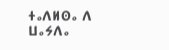ⵜⴰⴷⵍⵙⴰ ⴷ ⵡⴰⵢⴷⴰ